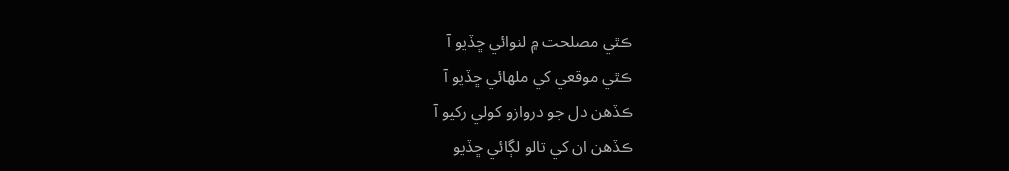ڪٿي مصلحت ۾ لنوائي ڇڏيو آ
ڪٿي موقعي کي ملهائي ڇڏيو آ
ڪڏهن دل جو دروازو کولي رکيو آ
ڪڏهن ان کي تالو لڳائي ڇڏيو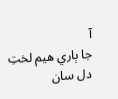آ
جا ٻاري هيم لختِ دل سان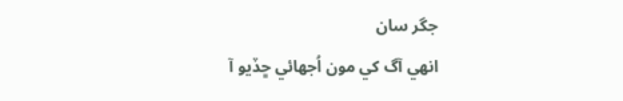جگر سان
انهي آگ کي مون اُجهائي ڇڏيو آ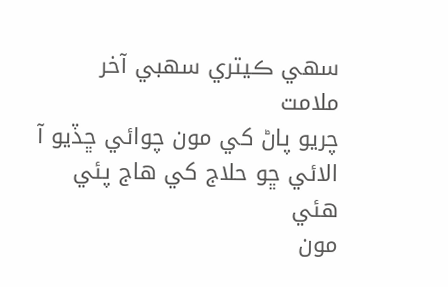سهي ڪيتري سهبي آخر ملامت
چريو پاڻ کي مون چوائي ڇڏيو آ
الائي ڇو حلاج کي هاج پئي هئي
مون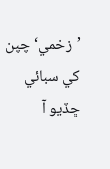’زخمي‘ چپن کي سبائي ڇڏيو آ